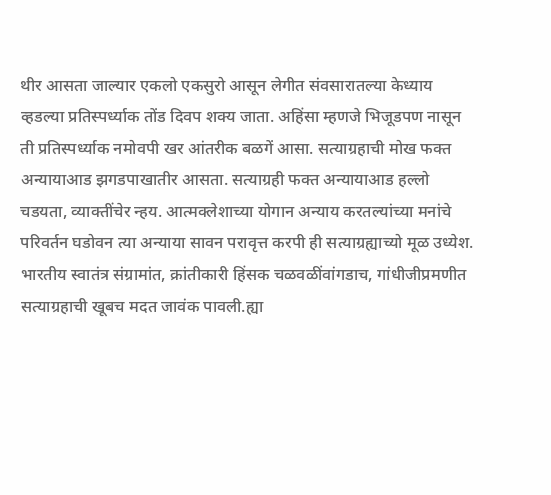थीर आसता जाल्यार एकलो एकसुरो आसून लेगीत संवसारातल्या केध्याय व्हडल्या प्रतिस्पर्ध्याक तोंड दिवप शक्य जाता. अहिंसा म्हणजे भिजूडपण नासून ती प्रतिस्पर्ध्याक नमोवपी खर आंतरीक बळगें आसा. सत्याग्रहाची मोख फक्त अन्यायाआड झगडपाखातीर आसता. सत्याग्रही फक्त अन्यायाआड हल्लो चडयता, व्याक्तींचेर न्हय. आत्मक्लेशाच्या योगान अन्याय करतल्यांच्या मनांचे परिवर्तन घडोवन त्या अन्याया सावन परावृत्त करपी ही सत्याग्रह्याच्यो मूळ उध्येश. भारतीय स्वातंत्र संग्रामांत, क्रांतीकारी हिंसक चळवळींवांगडाच, गांधीजीप्रमणीत सत्याग्रहाची खूबच मदत जावंक पावली.ह्या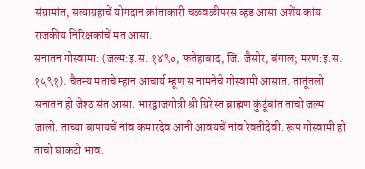संग्रामांत, सत्याग्रहाचें योगदान क्रांताकारी चळवळीपरस व्हड आसा अशेंय कांय राजकीय निरिक्षकांचें मत आसा.
सनातन गोस्वामा: (जल्म:इ.स. १४९०, फतेहाबाद, जि. जैसोर, बंगाल; मरण:इ.स. १५९१). चैतन्य मताचे म्हान आचार्य म्हूण स नामनेचे गोस्वामी आसात. तातूंतलो सनातन हो जेश्ठ संत आसा. भारद्वाजगोत्री श्री ग्रिरेस्त ब्राह्मण कुंटूंबांत ताचो जल्म जालो. ताच्या बापायचें नांव कमारदेव आनी आवयचें नांव रेवतीदेवी. रूप गोस्वामी हो ताचो घाकटो भाव.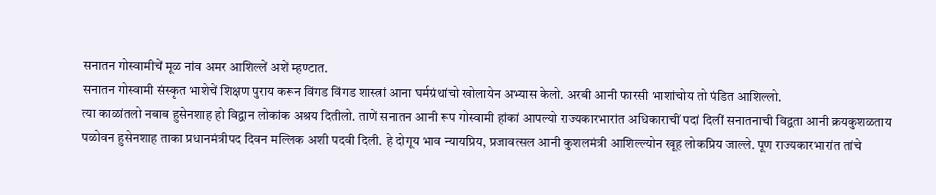सनातन गोस्वामीचें मूळ नांव अमर आशिल्लें अशें म्हण्टात.
सनातन गोस्वामी संस्कृत भाशेचें शिक्षण पुराय करून विंगड विंगड शास्त्रां आना घर्मग्रंथांचो खोलायेन अभ्यास केलो. अरबी आनी फारसी भाशांचोय तो पंडित आशिल्लो.
त्या काळांतलो नबाब हुसेनशाह हो विद्वान लोकांक अश्रय दितीलो. ताणें सनातन आनी रूप गोस्वामी हांकां आपल्यो राज्यकारभारांत अधिकाराचीं पदां दिलीं सनातनाची विद्वता आनी क्रयकुशळताय पळोवन हुसेनशाह ताका प्रधानमंत्रीपद दिवन मल्लिक अशी पदवी दिली. हे दोगूय भाव न्यायप्रिय, प्रजावत्सल आनी कुशलमंत्री आशिल्ल्योन खूह लोकप्रिय जाल्ले. पूण राज्यकारभारांत तांचे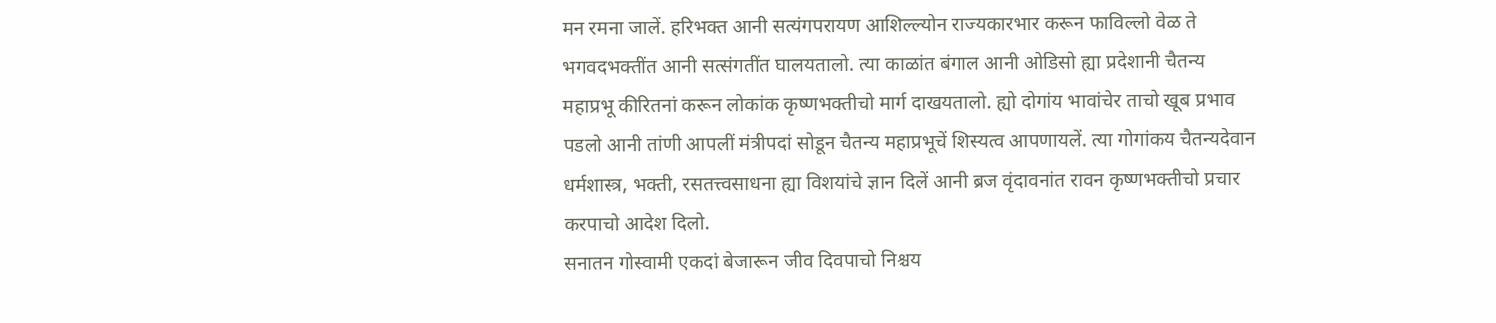मन रमना जालें. हरिभक्त आनी सत्यंगपरायण आशिल्ल्योन राज्यकारभार करून फाविल्लो वेळ ते भगवदभक्तींत आनी सत्संगतींत घालयतालो. त्या काळांत बंगाल आनी ओडिसो ह्या प्रदेशानी चैतन्य महाप्रभू कीरितनां करून लोकांक कृष्णभक्तीचो मार्ग दाखयतालो. ह्यो दोगांय भावांचेर ताचो खूब प्रभाव पडलो आनी तांणी आपलीं मंत्रीपदां सोडून चैतन्य महाप्रभूचें शिस्यत्व आपणायलें. त्या गोगांकय चैतन्यदेवान धर्मशास्त्र, भक्ती, रसतत्त्वसाधना ह्या विशयांचे ज्ञान दिलें आनी ब्रज वृंदावनांत रावन कृष्णभक्तीचो प्रचार करपाचो आदेश दिलो.
सनातन गोस्वामी एकदां बेजारून जीव दिवपाचो निश्चय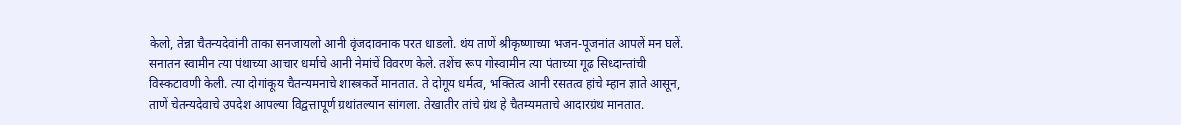केलो, तेन्ना चैतन्यदेवांनी ताका सनजायलो आनी वृंजदावनाक परत धाडलो. थंय ताणें श्रीकृष्णाच्या भजन-पूजनांत आपलें मन घलें.
सनातन स्वामीन त्या पंथाच्या आचार धर्माचे आनी नेमांचें विवरण केले. तशेंच रूप गोस्वामीन त्या पंताच्या गूढ सिध्दान्तांची विस्कटावणी केली. त्या दोगांकूय चैतन्यमनाचे शास्त्रकर्ते मानतात. ते दोगूय धर्मत्व, भक्तित्व आनी रसतत्व हांचे म्हान ज्ञाते आसून, ताणें चेतन्यदेवाचे उपदेश आपल्या विद्वत्तापूर्ण ग्रथांतल्यान सांगला. तेखातीर तांचे ग्रंथ हे चैतम्यमताचे आदारग्रंथ मानतात.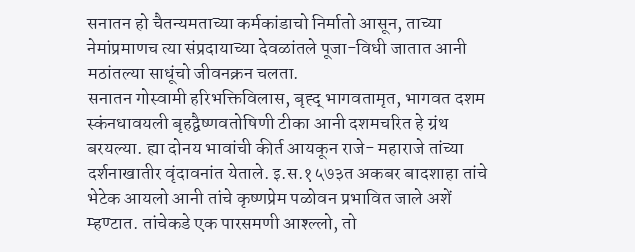सनातन हो चैतन्यमताच्या कर्मकांडाचो निर्मातो आसून, ताच्या नेमांप्रमाणच त्या संप्रदायाच्या देवळांतले पूजा-विधी जातात आनी मठांतल्या साधूंचो जीवनक्रन चलता.
सनातन गोस्वामी हरिभक्तिविलास, बृह्द् भागवतामृत, भागवत दशम स्कंनधावयली बृहद्वैष्णवतोषिणी टीका आनी दशमचरित हे ग्रंथ बरयल्या. ह्या दोनय भावांची कीर्त आयकून राजे- महाराजे तांच्या दर्शनाखातीर वृंदावनांत येताले. इ.स.१५७३त अकबर बादशाहा तांचे भेटेक आयलो आनी तांचे कृष्णप्रेम पळोवन प्रभावित जाले अशें म्हण्टात. तांचेकडे एक पारसमणी आश्ल्लो, तो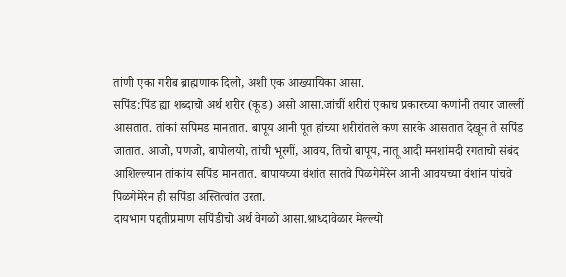तांणी एका गरीब ब्राह्मणाक दिलो, अशी एक आख्यायिका आसा.
सपिंड:पिंड ह्या शब्दाचो अर्थ शरीर (कूड) असो आसा.जांचीं शरीरां एकाच प्रकारच्या कणांनी तयार जाल्लीं आसतात. तांकां सपिमड मानतात. बापूय आनी पूत हांच्या शरीरांतले कण सारके आसतात देखून ते सपिंड जातात. आजो, पणजो, बापोलयो, तांची भूरगीं, आवय, तिचो बापूय, नातू आदी मनशांमदी रगताचो संबंद आशिल्ल्यान तांकांय सपिंड मानतात. बापायच्या वंशांत सातवे पिळगेमेरेन आनी आवयच्या वंशांन पांचवे पिळगेमेरेन ही सपिंडा अस्तित्वांत उरता.
दायभाग पद्दतीप्रमाण सपिंडीचो अर्थ वेगळो आसा.श्राध्दावेळार मेल्ल्यो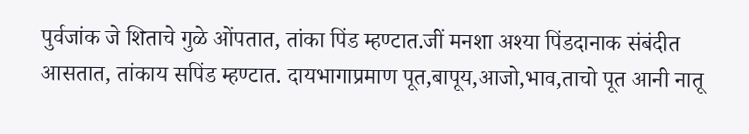पुर्वजांक जे शिताचे गुळे ओंपतात, तांका पिंड म्हण्टात.जीं मनशा अश्या पिंडदानाक संबंदीत आसतात, तांकाय सपिंड म्हण्टात. दायभागाप्रमाण पूत,बापूय,आजो,भाव,ताचो पूत आनी नातू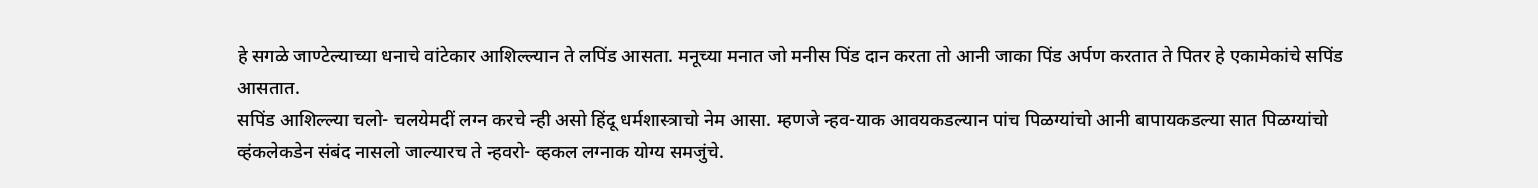हे सगळे जाण्टेल्याच्या धनाचे वांटेकार आशिल्ल्यान ते लपिंड आसता. मनूच्या मनात जो मनीस पिंड दान करता तो आनी जाका पिंड अर्पण करतात ते पितर हे एकामेकांचे सपिंड आसतात.
सपिंड आशिल्ल्या चलो- चलयेमदीं लग्न करचे न्ही असो हिंदू धर्मशास्त्राचो नेम आसा. म्हणजे न्हव-याक आवयकडल्यान पांच पिळग्यांचो आनी बापायकडल्या सात पिळग्यांचो व्हंकलेकडेन संबंद नासलो जाल्यारच ते न्हवरो- व्हकल लग्नाक योग्य समजुंचे.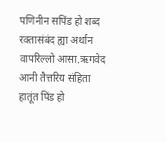पणिनीन सपिंड हो शब्द रक्तासंबंद ह्या अर्थान वापरिल्लो आसा.ऋगवेद आनी तैत्तरिय संहिता हातूंत पिंड हो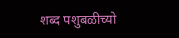शब्द पशुबळीच्यो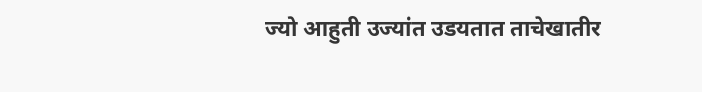ज्यो आहुती उज्यांत उडयतात ताचेखातीर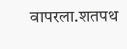वापरला.शतपथ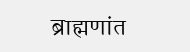ब्राह्मणांत